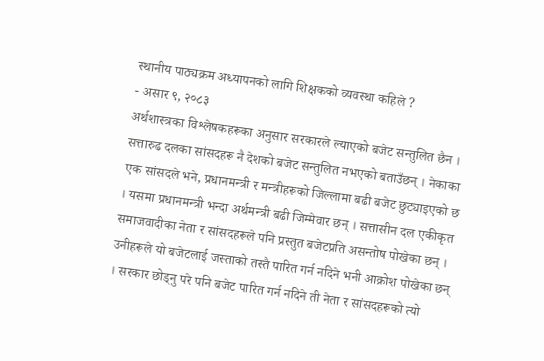स्थानीय पाठ्यक्रम अध्यापनको लागि शिक्षकको व्यवस्था कहिले ?
- असार ९, २०८३
अर्थशास्त्रका विश्लेषकहरूका अनुसार सरकारले ल्याएको बजेट सन्तुलित छैन । सत्तारुढ दलका सांसदहरू नै देशको बजेट सन्तुलित नभएको बताउँछन् । नेकाका एक सांसदले भने, प्रधानमन्त्री र मन्त्रीहरूको जिल्लामा बढी बजेट छुट्याइएको छ । यसमा प्रधानमन्त्री भन्दा अर्थमन्त्री बढी जिम्मेवार छन् । सत्तासीन दल एकीकृत समाजवादीका नेता र सांसदहरूले पनि प्रस्तुत बजेटप्रति असन्तोष पोखेका छन् । उनीहरूले यो बजेटलाई जस्ताको तस्तै पारित गर्न नदिने भनी आक्रोश पोखेका छन् । सरकार छोड्नु परे पनि बजेट पारित गर्न नदिने ती नेता र सांसदहरूको त्यो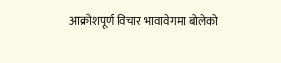आक्रोशपूर्ण विचार भावावेगमा बोलेको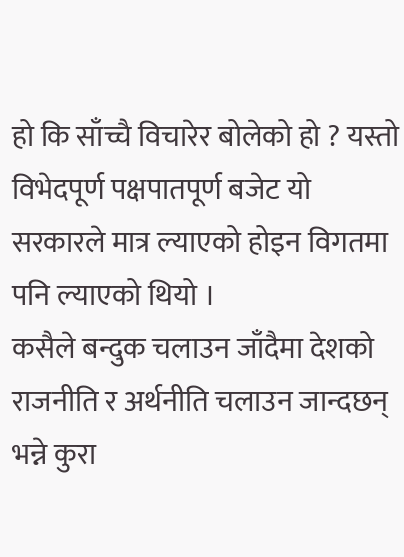हो कि साँच्चै विचारेर बोलेको हो ? यस्तो विभेदपूर्ण पक्षपातपूर्ण बजेट यो सरकारले मात्र ल्याएको होइन विगतमा पनि ल्याएको थियो ।
कसैले बन्दुक चलाउन जाँदैमा देशको राजनीति र अर्थनीति चलाउन जान्दछन् भन्ने कुरा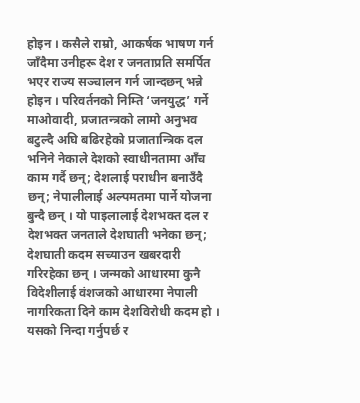होइन । कसैले राम्रो, आकर्षक भाषण गर्न जाँदैमा उनीहरू देश र जनताप्रति समर्पित भएर राज्य सञ्चालन गर्न जान्दछन् भन्ने होइन । परिवर्तनको निम्ति ‘जनयुद्ध’ गर्ने माओवादी, प्रजातन्त्रको लामो अनुभव बटुल्दै अघि बढिरहेको प्रजातान्त्रिक दल भनिने नेकाले देशको स्वाधीनतामा आँच काम गर्दै छन्; देशलाई पराधीन बनाउँदै छन्; नेपालीलाई अल्पमतमा पार्ने योजना बुन्दै छन् । यो पाइलालाई देशभक्त दल र देशभक्त जनताले देशघाती भनेका छन्; देशघाती कदम सच्याउन खबरदारी गरिरहेका छन् । जन्मको आधारमा कुनै विदेशीलाई वंशजको आधारमा नेपाली नागरिकता दिने काम देशविरोधी कदम हो । यसको निन्दा गर्नुपर्छ र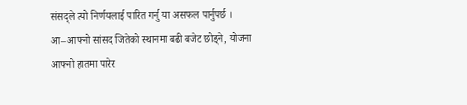संसद्ले त्यो निर्णयलाई पारित गर्नु या असफल पार्नुपर्छ ।
आ–आफ्नो सांसद जितेको स्थानमा बढी बजेट छोड्ने, योजना आफ्नो हातमा पारेर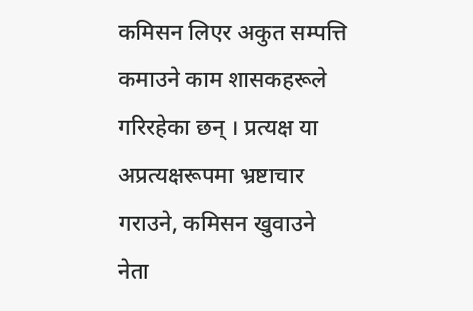कमिसन लिएर अकुत सम्पत्ति कमाउने काम शासकहरूले गरिरहेका छन् । प्रत्यक्ष या अप्रत्यक्षरूपमा भ्रष्टाचार गराउने, कमिसन खुवाउने नेता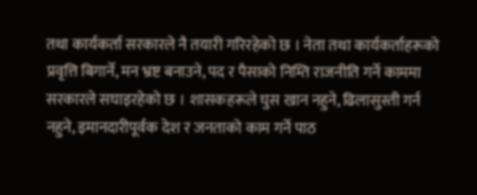तथा कार्यकर्ता सरकारले नै तयारी गरिरहेको छ । नेता तथा कार्यकर्ताहरूको प्रवृत्ति बिगार्ने, मन भ्रष्ट बनाउने, पद र पैसाको निम्ति राजनीति गर्ने काममा सरकारले सघाइरहेको छ । शासकहरूले घुस खान नहुने, ढिलासुस्ती गर्न नहुने, इमानदारीपूर्वक देश र जनताको काम गर्ने पाठ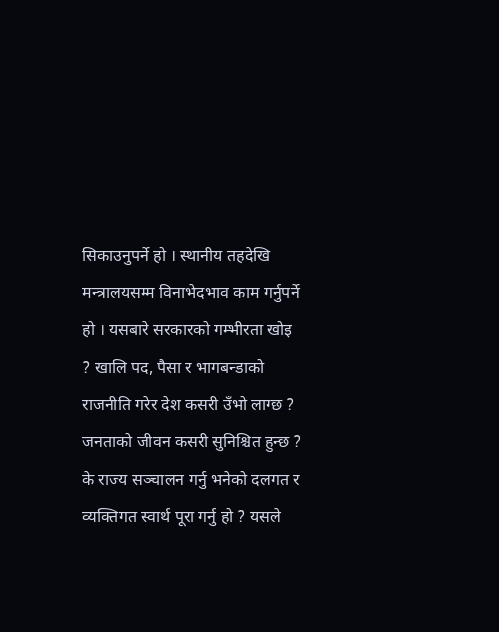सिकाउनुपर्ने हो । स्थानीय तहदेखि मन्त्रालयसम्म विनाभेदभाव काम गर्नुपर्ने हो । यसबारे सरकारको गम्भीरता खोइ ? खालि पद, पैसा र भागबन्डाको राजनीति गरेर देश कसरी उँभो लाग्छ ? जनताको जीवन कसरी सुनिश्चित हुन्छ ? के राज्य सञ्चालन गर्नु भनेको दलगत र व्यक्तिगत स्वार्थ पूरा गर्नु हो ? यसले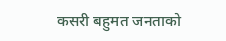कसरी बहुमत जनताको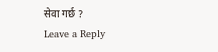सेवा गर्छ ?
Leave a Reply